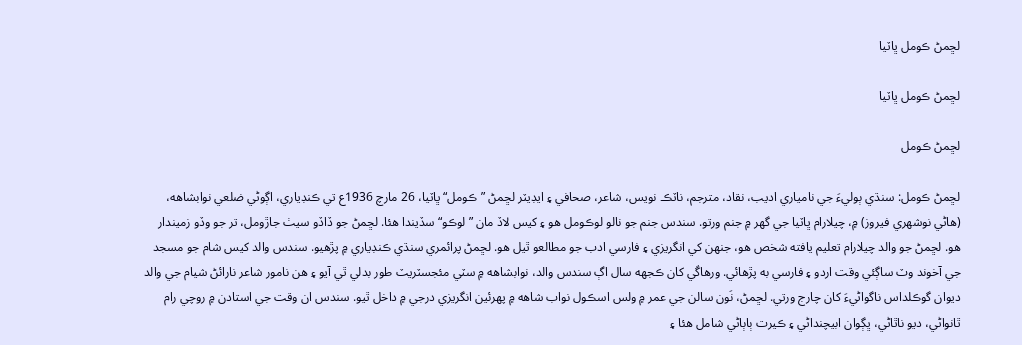لڇمڻ ڪومل ڀاٽيا

لڇمڻ ڪومل ڀاٽيا

لڇمڻ ڪومل

لڇمڻ ڪومل: سنڌي ٻوليءَ جي نامياري اديب، نقاد، مترجم، ناٽڪ نويس، شاعر، صحافي ۽ ايڊيٽر لڇمڻ ”ڪومل“ ڀاٽيا، 26 مارچ 1936ع تي ڪنڊياري، اڳوڻي ضلعي نوابشاهه، (هاڻي نوشھري فيروز) ۾، چيلارام ڀاٽيا جي گھر ۾ جنم ورتو. سندس جنم جو نالو لوڪومل هو ۽ کيس لاڏ مان ”لوڪو“ سڏيندا هئا. لڇمڻ جو ڏاڏو سيٺ جاڙومل، تر جو وڏو زميندار هو. لڇمڻ جو والد چيلارام تعليم يافته شخص هو، جنھن کي انگريزي ۽ فارسي ادب جو مطالعو ٿيل هو. لڇمڻ پرائمري سنڌي ڪنڊياري ۾ پڙهيو. سندس والد کيس شام جو مسجد جي آخوند وٽ ساڳئي وقت اردو ۽ فارسي به پڙهائي. ورهاڱي کان ڪجهه سال اڳ سندس والد، نوابشاهه ۾ سٽي مئجسٽريٽ طور بدلي ٿي آيو ۽ هن نامور شاعر نارائڻ شيام جي والد ديوان گوڪلداس ناگواڻيءَ کان چارج ورتي. لڇمڻ، نَون سالن جي عمر ۾ ولس اسڪول نواب شاهه ۾ پھرئين انگريزي درجي ۾ داخل ٿيو. سندس ان وقت جي استادن ۾ روچي رام ٿانواڻي، ديو ناٿاڻي، ڀڳوان ابيچنداڻي ۽ ڪيرت ٻاٻاڻي شامل هئا ۽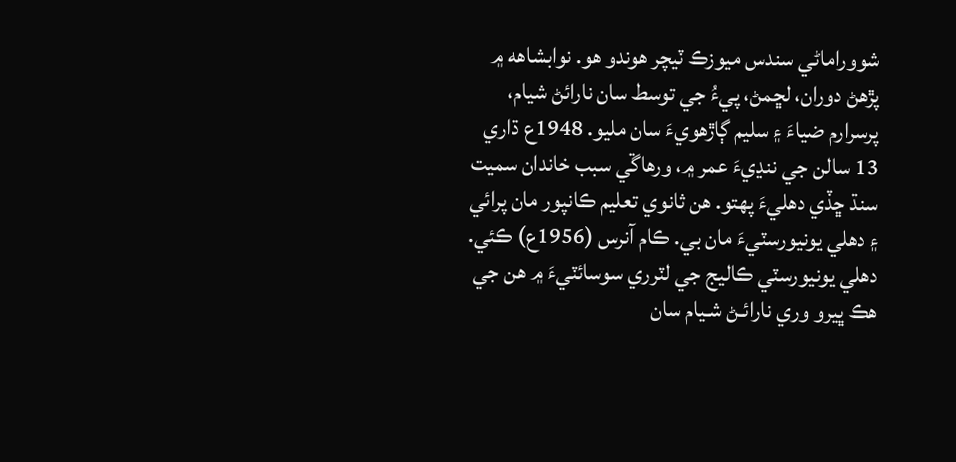شووراماڻي سندس ميوزڪ ٽيچر هوندو هو. نوابشاهه ۾ پڙهڻ دوران، لڇمڻ، پيءُ جي توسط سان نارائڻ شيام، پرسرارم ضياءَ ۽ سليم ڳاڙهويءَ سان مليو. 1948ع ڌاري 13 سالن جي ننڍيءَ عمر ۾، ورهاڱي سبب خاندان سميت سنڌ ڇڏي دهليءَ پھتو. هن ثانوي تعليم ڪانپور مان پرائي ۽ دهلي يونيورسٽيءَ مان بي. ڪام آنرس (1956ع) ڪئي. دهلي يونيورسٽي ڪاليج جي لٽرري سوسائٽيءَ ۾ هن جي هڪ ڀيرو وري نارائـڻ شـيام سان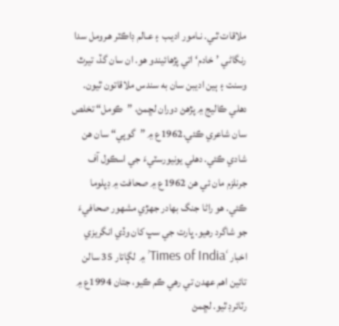ملاقات ٿـي. نـامور اديـب ۽ عـالم ڊاڪٽر هـرومل سدا رنگاڻي ’خادم‘ اتي پڙهائيندو هو. ان سان گڏ، تيرٿ وسنت ۽ ٻين اديبن سان به سندس ملاقاتون ٿيون. دهلي ڪاليج ۾ پڙهڻ دوران لڇمڻ، ”ڪومل“ تخلص سان شاعري ڪئي.1962ع ۾ ”گوپي“ سان هن شادي ڪئي. دهلي يونيورسٽيءَ جي اسڪول آف جرنلزم مان ئي هن 1962ع ۾ صحافت ۾ ڊپلوما ڪئي. هو راڻا جنگ بھادر جھڙي مشھور صحافيءَ جو شاگرد رهيو. ڀارت جي سڀ کان وڏي انگريزي اخبار ‘Times of India’ ۾ لڳاتار 35 سالن تائين اهم عھدن تي رهي ڪم ڪيو، جتان 1994ع ۾ رٽائرڊ ٿيو. لڇمڻ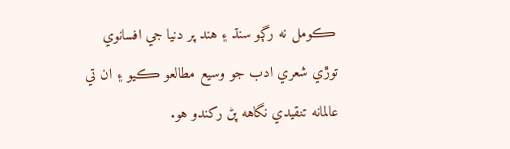ڪومل نه رڳو سنڌ ۽ هند پر دنيا جي افسانوي توڙي شعري ادب جو وسيع مطالعو ڪيو ۽ ان تي عالمانه تنقيدي نگاهه پڻ رکندو هو.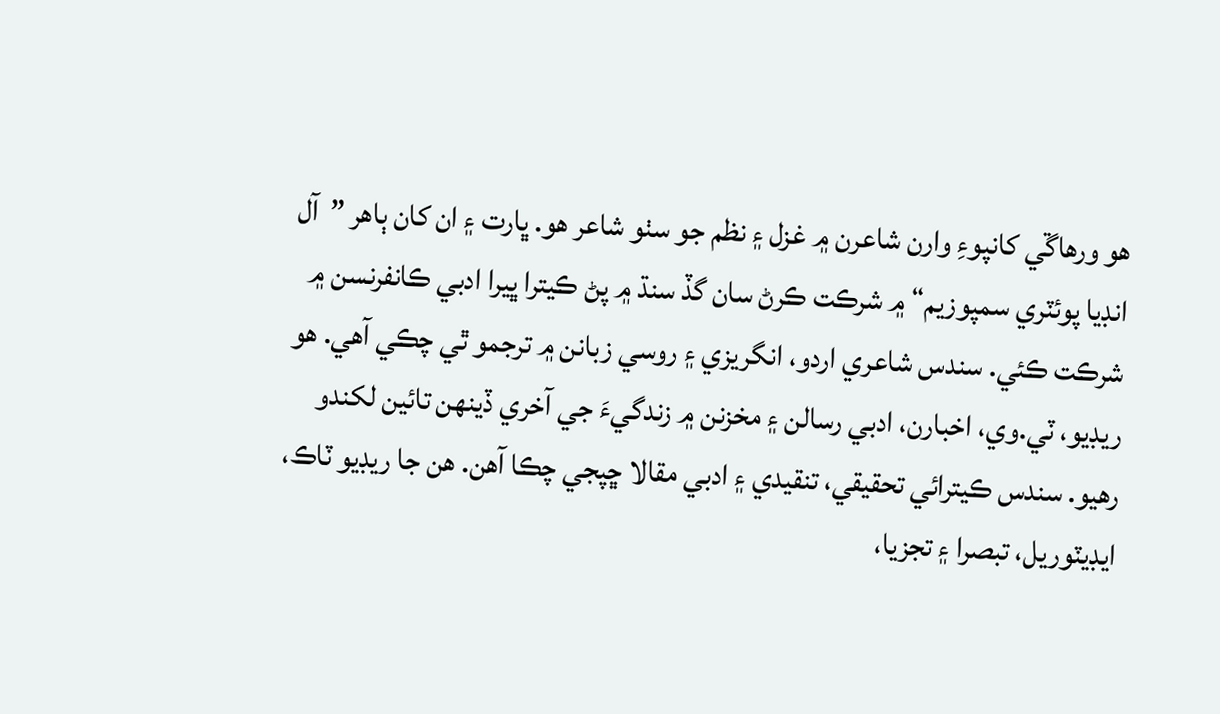هو ورهاڱي کانپوءِ وارن شاعرن ۾ غزل ۽ نظم جو سٺو شاعر هو. ڀارت ۽ ان کان ٻاهر ”آل انڊيا پوئٽري سمپوزيم“ ۾ شرڪت ڪرڻ سان گڏ سنڌ ۾ پڻ ڪيترا ڀيرا ادبي ڪانفرنسن ۾ شرڪت ڪئي. سندس شاعري اردو، انگريزي ۽ روسي زبانن ۾ ترجمو ٿي چڪي آهي. هو ريڊيو، ٽي.وي، اخبارن، ادبي رسالن ۽ مخزنن ۾ زندگيءَ جي آخري ڏينھن تائين لکندو رهيو. سندس ڪيترائي تحقيقي، تنقيدي ۽ ادبي مقالا ڇپجي چڪا آهن. هن جا ريڊيو ٽاڪ، ايڊيٽوريل، تبصرا ۽ تجزيا،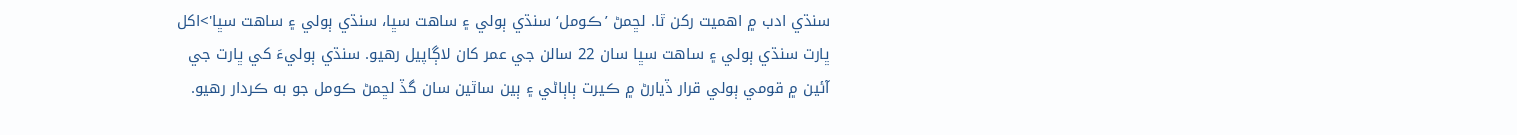سنڌي ادب ۾ اهميت رکن ٿا. لڇمڻ ’ڪومل‘ سنڌي ٻولي ۽ ساهت سڀا، سنڌي ٻولي ۽ ساهت سڀا'>اکل ڀارت سنڌي ٻولي ۽ ساهت سڀا سان 22 سالن جي عمر کان لاڳاپيل رهيو. سنڌي ٻوليءَ کي ڀارت جي آئين ۾ قومي ٻولي قرار ڏيارڻ ۾ ڪيرت ٻاٻاڻي ۽ ٻين ساٿين سان گڏ لڇمڻ ڪومل جو به ڪردار رهيو.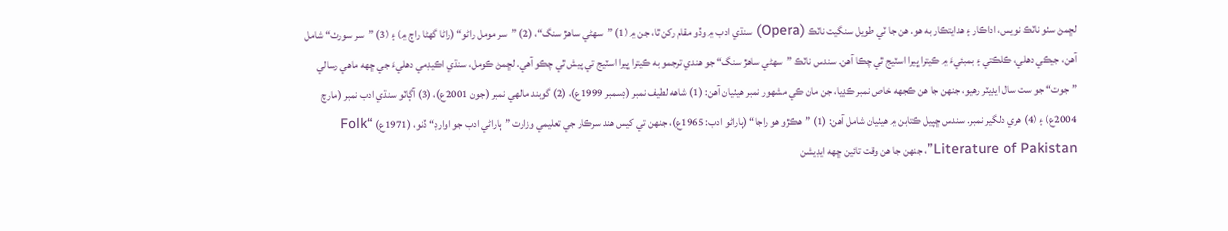لڇمڻ سٺو ناٽڪ نويس، اداڪار ۽ هدايتڪار به هو. هن جا ٽي طويل سنگيت ناٽڪ (Opera) سنڌي ادب ۾ وڏو مقام رکن ٿا، جن ۾ (1) ”سھڻي ساهڙ سنگ“، (2) ”سر مومل راڻو“ (راڻا گھڻا راڄ ۾) ۽ (3) ”سر سورٺ“ شامل آهن، جيڪي دهلي، ڪلڪتي ۽ بمبئيءَ ۾ ڪيترا ڀيرا اسٽيج ٿي چڪا آهن. سندس ناٽڪ ”سھڻي ساهڙ سنگ“ جو هندي ترجمو به ڪيترا ڀيرا اسٽيج تي پيش ٿي چڪو آهي. لڇمڻ ڪومل، سنڌي اڪيڊمي دهليءَ جي ڇھه ماهي رسالي ”جوت“ جو ست سال ايڊيٽر رهيو، جنھن جا هن ڪجهه خاص نمبر ڪڍيا، جن مان ڪي مشھور نمبر هيٺيان آهن: (1) شاهه لطيف نمبر (ڊسمبر 1999ع)، (2) گوبند مالهي نمبر (جون 2001ع)، (3) آڳاٽو سنڌي ادب نمبر (مارچ 2004ع) ۽ (4) هري دلگير نمبر. سندس ڇپيل ڪتابن ۾ هيٺيان شامل آهن: (1) ”هڪڙو هو راجا“ (ٻاراڻو ادب: 1965ع)، جنھن تي کيس هند سرڪار جي تعليمي وزارت ”ٻاراڻي ادب جو اوارڊ“ ڏنو، (1971ع) “Folk Literature of Pakistan”، جنھن جا هن وقت تائين ڇھه ايڊيشن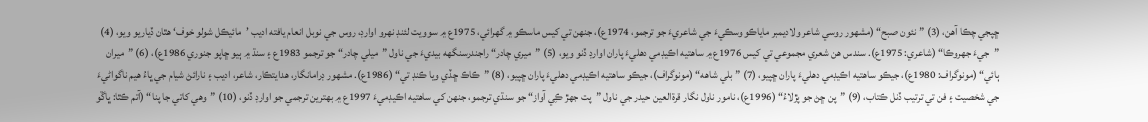ڇپجي چڪا آهن، (3) ”نئون صبح“ (مشھور روسي شاعر ولاديمبر ماياڪو وسڪيءَ جي شاعريءَ جو ترجمو، 1974ع)، جنھن تي کيس ماسڪو ۾ گهرائي، 1975ع ۾ سوويت لئنڊ نهرو اوارڊ، روس جي نوبل انعام يافته اديب ’مائيڪل شولو خوف‘ هٿان ڏياريو ويو، (4) ”جيءَ جھروڪا“ (شاعري: 1975ع). سندس هن شعري مجموعي تي کيس 1976ع ۾ ساهتيه اڪيڊمي دهليءَ پاران اوارڊ ڏنو ويو، (5) ”ميري چادر“ راجندرسنگهه بيديءَ جي ناول ”ميلي چادر“ جو ترجمو 1983ع ۽ سنڌ ۾ ٻيو ڇاپو جنوري 1986ع)، (6) ”ميران ٻائي“ (مونوگراف: 1980ع)، جيڪو ساهتيه اڪيڊمي دهليءَ پاران ڇپيو، (7) ”بلي شاهه“ (مونوگراف)، جيڪو ساهتيه اڪيڊمي دهليءَ پاران ڇپيو، (8) ”ڪاڪ ڇڏي ويا ڪنڊ تي“ (1986ع). مشھور ڊرامانگار، هدايتڪار، شاعر، اديب ۽ نارائڻ شيام جي ڀاءُ هيم ناگواڻيءَ جي شخصيت ۽ فن تي ترتيب ڏنل ڪتاب، (9) ”پن ڇڻ جو پڙلاءُ“ (1996ع)، نامور ناول نگار قرةالعين حيدر جي ناول ”پت جھڙ ڪِي آواز“ جو سنڌي ترجمو، جنھن کي ساهتيه اڪيڊميءَ 1997ع ۾ بھترين ترجمي جو اوارڊ ڏنو، (10) ”وهي کاتي جا پنا“ (آتم ڪٿا: ڀاڱو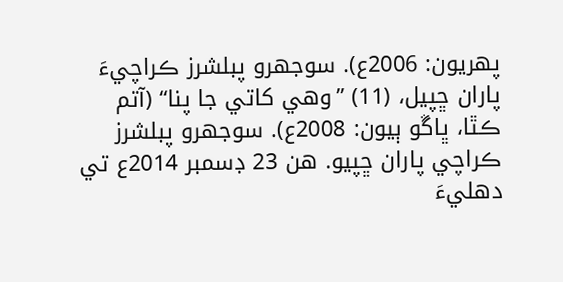پھريون: 2006ع). سوجهرو پبلشرز ڪراچيءَ پاران ڇپيل، (11) ”وهي کاتي جا پنا“ (آتم ڪٿا، ڀاڱو ٻيون: 2008ع). سوجهرو پبلشرز ڪراچي پاران ڇپيو. هن 23 ڊسمبر 2014ع تي دهليءَ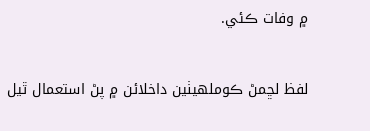۾ وفات ڪئي.


لفظ لڇمڻ ڪوملھيٺين داخلائن ۾ پڻ استعمال ٿيل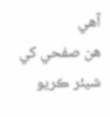آھي
هن صفحي کي شيئر ڪريو